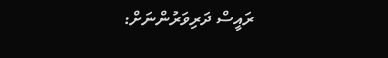ރައީސް ދަރިވަރުންނަށް: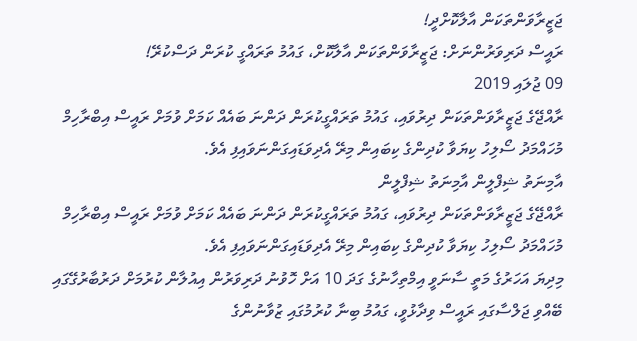ޖަޒީރާވަންތަކަން އާލާކޮށްދީ!
ރައީސް ދަރިވަރުންނަށް: ޖަޒީރާވަންތަކަން އާލާކޮށް، ގައުމު ތަރައްގީ ކުރަން ދަސްކުރޭ!
09 ޖުލައި 2019
ރާއްޖޭގެ ޖަޒީރާވަންތަކަން ދިރުވައި، ގައުމު ތަރައްގީކުރަން ދަންނަ ބައެއް ކަމަށް ވުމަށް ރައީސް އިބްރާހިމް މުހައްމަދު ސޯލިހު ކިޔަވާ ކުދިންގެ ކިބައިން މިރޭ އެދިވަޑައިގަންނަވައިފި އެވެ.
އާމިނަތު ޝިފްލީން އާމިނަތު ޝިފްލީން
ރާއްޖޭގެ ޖަޒީރާވަންތަކަން ދިރުވައި، ގައުމު ތަރައްގީކުރަން ދަންނަ ބައެއް ކަމަށް ވުމަށް ރައީސް އިބްރާހިމް މުހައްމަދު ސޯލިހު ކިޔަވާ ކުދިންގެ ކިބައިން މިރޭ އެދިވަޑައިގަންނަވައިފި އެވެ.
މިދިޔަ އަހަރުގެ މަތީ ސާނަވީ އިމްތިހާނުގެ ގަދަ 10 އަށް ހޮވުނު ދަރިވަރުން އިއުލާން ކުރުމަށް ދަރުބާރުގޭގައި ބޭއްވި ޖަލްސާގައި ރައީސް ވިދާޅުވީ، ގައުމު ބިނާ ކުރުމުގައި ޒުވާނުންގެ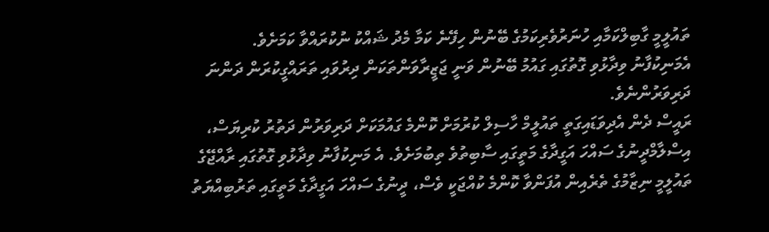ތައުލީމީ ގާބިލްކަމާއި ހުނަރުވެރިކަމުގެ ބޭނުން ހިފޭނެ ކަމާ މެދު ޝައްކު ނުކުރައްވާ ކަމަށެވެ. އެމަނިކުފާނު ވިދާޅުވި ގޮތުގައި ގައުމު ބޭނުން ވަނީ ޖަޒީރާވަންތަކަން ދިރުވައި ތަރައްގީކުރަން ދަންނަ ދަރިވަރުންނެވެ.
ރައީސް ދެން އެދިވަޑައިގަތީ ތައުލީމް ހާސިލް ކުރުމަށް ކޮންމެ ގައުމަކަށް ދަރިވަރުން ދަތުރު ކުރިޔަސް، އިސްލާމްދީނުގެ ސައްހަ އަގީދާގެ މަތީގައި ސާބިތުވެ ތިބުމަށެވެ. އެ މަނިކުފާނު ވިދާޅުވި ގޮތުގައި ރާއްޖޭގެ ތައުލީމީ ނިޒާމުގެ ތެރެއިން އުފަންވާ ކޮންމެ ކުއްޖަކީ ވެސް، ދީނުގެ ސައްހަ އަގީދާގެ މަތީގައި ތަރުބިއްޔަތު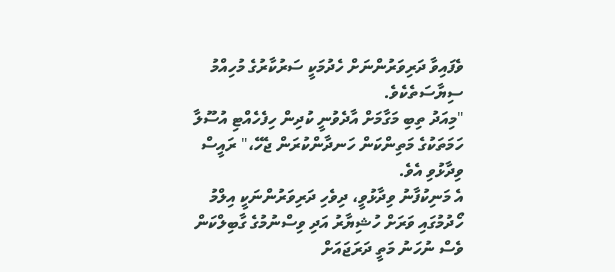ވެފައިވާ ދަރިވަރުންނަށް ހެދުމަކީ ސަރުކާރުގެ މުހިއްމު ސިޔާސަތެކެވެ.
"މިއަދު ތިބި މަގާމަށް އާދެވުނީ ކުދިން ހިފެހެއްޓި އުސޫލާ ހަމަތަކުގެ މަތިންކަން ހަނދާންކުރަން ޖެހޭ،" ރައީސް ވިދާޅުވި އެވެ.
އެ މަނިކުފާނު ވިދާޅުވީ، ދިވެހި ދަރިވަރުންނަކީ އިލްމު ހޯދުމުގައި ވަރަށް ހުޝިޔާރު އަދި ވިސްނުމުގެ ގާބިލްކަން ވެސް ނުހަނު މަތީ ދަރަޖައަށް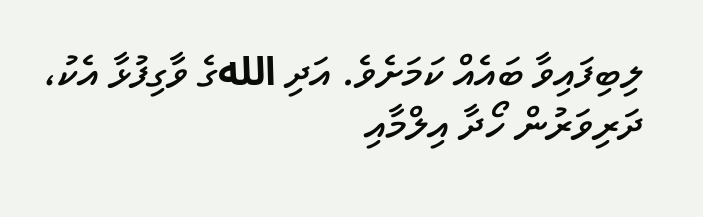ލިބިފައިވާ ބައެއް ކަމަށެވެ. އަދި اللهގެ ވާގިފުޅާ އެކު، ދަރިވަރުން ހޯދާ އިލްމާއި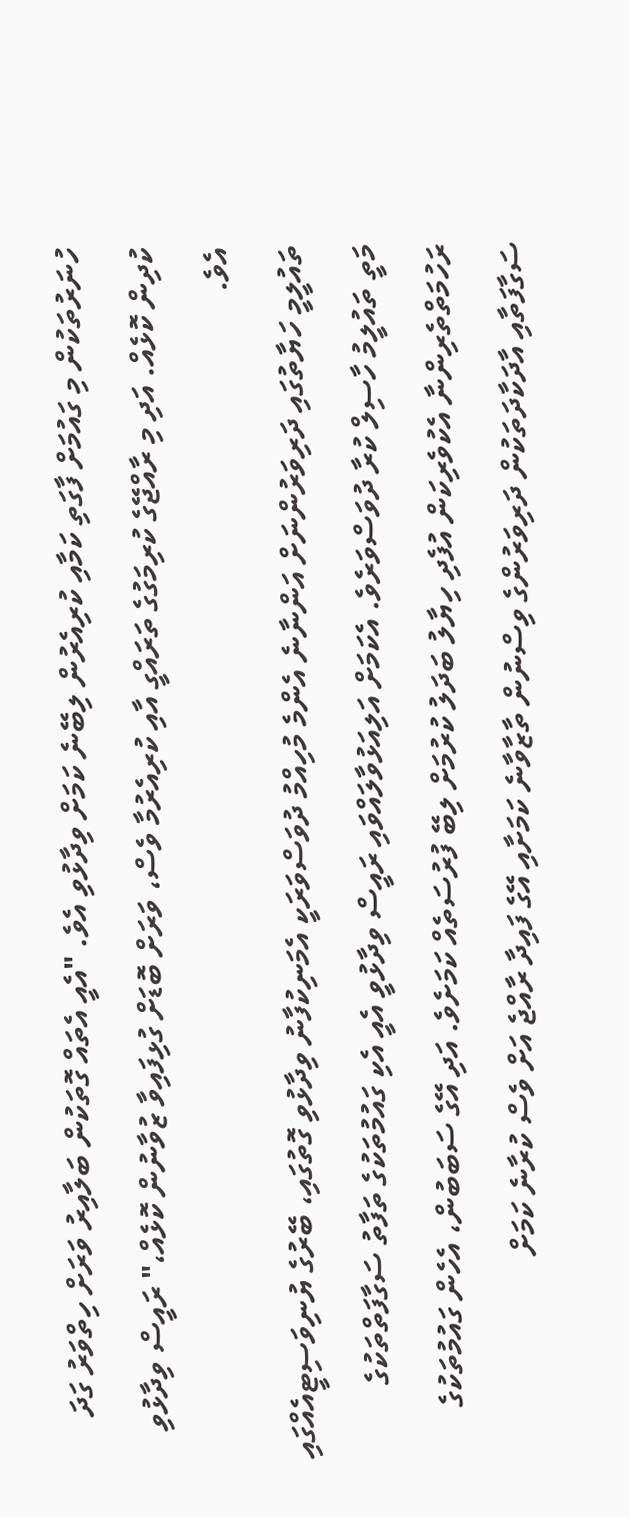ހުނަރުތަކުން މި ގައުމަށް ފާގަތި ކަމާއި ކުރިއެރުން ލިބޭނެ ކަމަށް ވިދާޅުވި އެވެ. "އެއީ އެތައް ގޮތަކުން ބަލާއިރު ވަރަށް ހިތްވަރު ގަދަ ކުދިން ކޮޅެއް. އަދި މި ރާއްޖޭގެ ކުރިމަގުގެ ތަރައްގީ އާއި ކުރިއެރުމާ ވެސް، ވަރަށް ބޮޑަށް ގުޅިފައިވާ ޒުވާނުން ކޮޅެއް،" ރައީސް ވިދާޅުވި އެވެ.
ތައުލީމީ ހަޔާތުގައި ދަރިވަރުންނަށް އަންނާނެ އެންމެ މުހިއްމު ދުވަސްވަރަކީ އެމަނިކުފާނު ވިދާޅުވި ގޮތުގައި، ބޭރުގެ ޔުނިވަސިޓީއެއްގައި މަތީ ތައުލީމު ހާސިލް ކުރާ ދުވަސްވަރެވެ. އެކަމަށް އަލިއަޅުވާލައްވައި ރައީސް ވިދާޅުވީ އެއީ އެކި ގައުމުތަކުގެ ތަފާތު ސަގާފަތްތަކުގެ ރަހުމަތްތެރިންނާ އެކުވެރިކަން އުފެދި ހިޔާލު ބަދަލު ކުރުމަށް ލިބޭ ފުރުސަތެއް ކަމަށެވެ. އަދި އޭގެ ސަބަބުން، އެހެން ގައުމުތަކުގެ ސަގާފަތާއި އާދަކާދަތަކުން ދަރިވަރުންގެ ވިސްނުން ތާޒާވާނެ ކަމަށާއި އޭގެ ފައިދާ ރާއްޖެ އަށް ވެސް ކުރާނެ ކަމަށް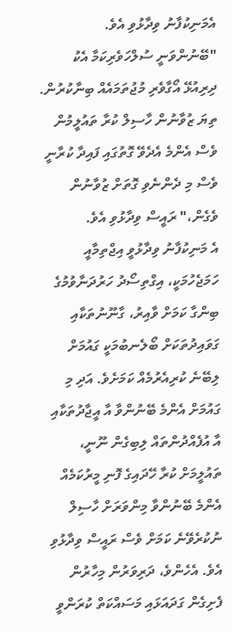އެމަނިކުފާނު ވިދާޅުވި އެވެ.
"ބޭނުންވަނީ ސުލްހަވެރިކަމާ އެކު ދިރިއުޅޭ އޯގާވެރި މުޖުތަމައެއް ބިނާކުރުން. ތިޔަ ޒުވާނުން ހާސިލް ކުރާ ތައުލީމުން ވެސް އެންމެ އެދެވޭ ގޮތުގައި ފައިދާ ކުރާނީ ވެސް މި ދެންނެވި ގޮތަށް ޒުވާނުން ވެގެން،" ރައީސް ވިދާޅުވި އެވެ.
އެ މަނިކުފާނު ވިދާޅުވީ އިޖްތިމާއީ ހަމަޖެހުމަކީ، އިގްތިސޯދު ހަރުދަނާވުމުގެ ބިންގާ ކަމަށް ވާއިރު، ގާނޫނުތަކާއި ގަވައިދުތަކަށް ބޯލެނބުމަކީ ގައުމަށް ލިބޭނެ ކުރިއެރުމެއް ކަމަށެވެ. އަދި މި ގައުމަށް އެންމެ ބޭނުންވާ އާ އީޖާދުތަކާއި އާ އުފެއްދުންތައް ލިބިގެން ނޫނީ، ތައުލީމަށް ކުރާ ހޭދައިގެ ފޮނި މީރުކަމެއް އެންމެ ބޭނުންވާ މިންވަރަށް ހާސިލް ނުކުރެވޭނެ ކަމަށް ވެސް ރައީސް ވިދާޅުވި އެވެ. އެހެންވެ، ދަރިވަރުން މިހާރުން ފެށިގެން ގަދައަޅައި މަސައްކަތް ކުރަންވީ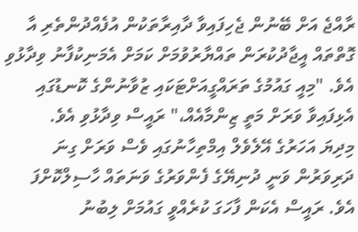ރާއްޖެ އަށް ބޭނުން ޖެހިފައިވާ ދާއިރާތަކުން އުފެއްދުންތެރި އާ ގޮތްތައް އީޖާދުކުރަން ތައްޔާރުވުމަށް ކަމަށް އެމަނިކުފާނު ވިދާޅުވި އެވެ. "މިއީ ގައުމުގެ ތަރައްގީއަށްޓަކައި ޒުވާނުންގެ ކޮނޑުގައި އެޅިފައިވާ ވަރަށް މަތީ ޒިންމާއެއް،" ރައީސް ވިދާޅުވި އެވެ.
މިދިޔަ އަހަރުގެ އޭލެވެލް އިމްތިހާނުގައި ވެސް ވަރަށް ގިނަ ދަރިވަރުން ވަނީ ދުނިޔޭގެ ފެންވަރުގެ ވަނަތައް ހާސިލްކޮށްފަ އެވެ. ރައީސް އެކަން ފާހަގަ ކުރެއްވީ ގައުމަށް ލިބުނު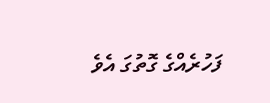ފަހުރެއްގެ ގޮތުގަ އެވެ